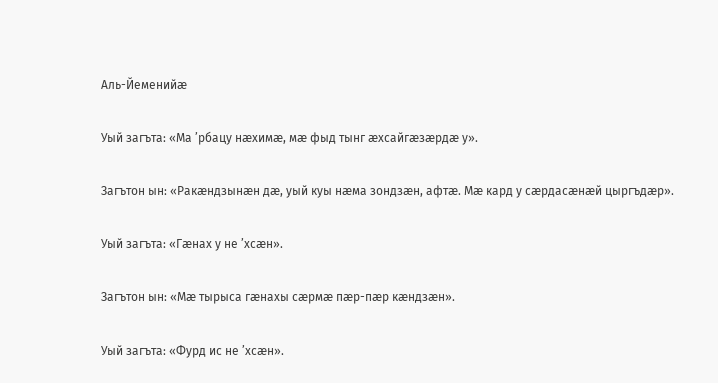Аль-Йеменийæ

Уый загъта: «Ма ’рбацу нæхимæ, мæ фыд тынг æхсайгæзæрдæ у».

Загътон ын: «Ракæндзынæн дæ, уый куы нæма зондзæн, афтæ. Мæ кард у сæрдасæнæй цыргъдæр».

Уый загъта: «Гæнах у не ’хсæн».

Загътон ын: «Мæ тырыса гæнахы сæрмæ пæр-пæр кæндзæн».

Уый загъта: «Фурд ис не ’хсæн».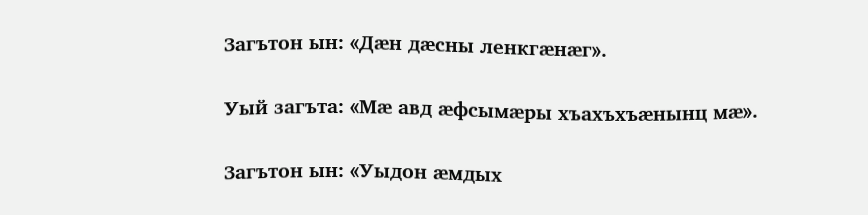Загътон ын: «Дæн дæсны ленкгæнæг».

Уый загъта: «Мæ авд æфсымæры хъахъхъæнынц мæ».

Загътон ын: «Уыдон æмдых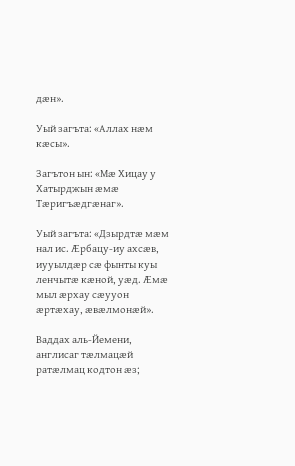дæн».

Уый загъта: «Аллах нæм кæсы».

Загътон ын: «Мæ Хицау у Хатырджын æмæ Тæригъæдгæнаг».

Уый загъта: «Дзырдтæ мæм нал ис. Æрбацу-иу ахсæв, иууылдæр сæ фынты куы ленчытæ кæной, уæд. Æмæ мыл æрхау сæууон æртæхау, æвæлмонæй».

Ваддах аль-Йемени, англисаг тæлмацæй ратæлмац кодтон æз;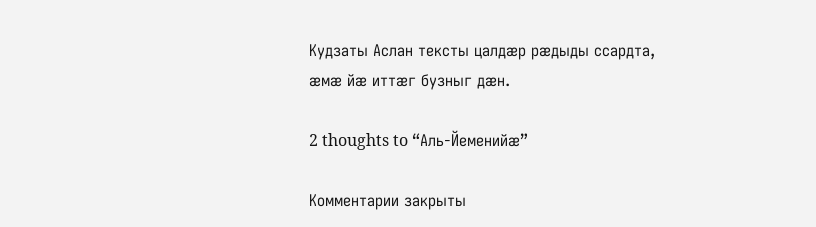Кудзаты Аслан тексты цалдæр рæдыды ссардта, æмæ йæ иттæг бузныг дæн.

2 thoughts to “Аль-Йеменийæ”

Комментарии закрыты